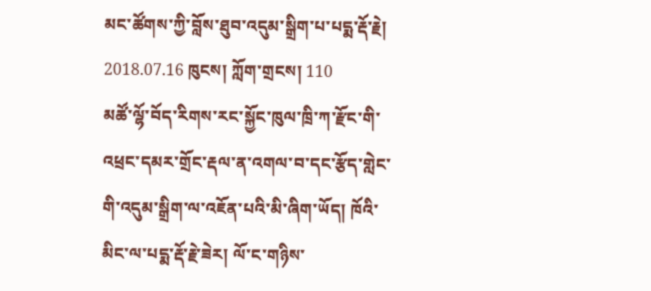མང་ཚོགས་ཀྱི་བློས་ཐུབ་འདུམ་སྒྲིག་པ་པདྨ་རྡོ་རྗེ།
2018.07.16 ཁུངས། ཀློག་གྲངས། 110
མཚོ་ལྷོ་བོད་རིགས་རང་སྐྱོང་ཁུལ་ཁྲི་ཀ་རྫོང་གི་འཕྲང་དམར་གྲོང་རྡལ་ན་འགལ་བ་དང་རྩོད་གླེང་གི་འདུམ་སྒྲིག་ལ་འཇོན་པའི་མི་ཞིག་ཡོད། ཁོའི་མིང་ལ་པདྨ་རྡོ་རྗེ་ཟེར། ལོ་ང་གཉིས་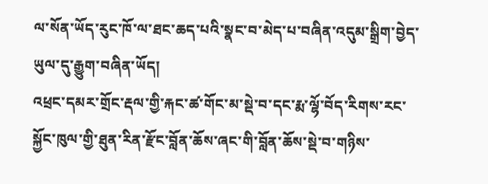ལ་སོན་ཡོད་རུང་ཁོ་ལ་ཐང་ཆད་པའི་སྣང་བ་མེད་པ་བཞིན་འདུམ་སྒྲིག་བྱེད་ཡུལ་དུ་རྒྱུག་བཞིན་ཡོད།
འཕྲང་དམར་གྲོང་རྡལ་གྱི་རྐང་ཚ་གོང་མ་སྡེ་བ་དང་རྨ་ལྷོ་བོད་རིགས་རང་སྐྱོང་ཁུལ་གྱི་ཐུན་རིན་རྫོང་བློན་ཆོས་ཞང་གི་བློན་ཆོས་སྡེ་བ་གཉིས་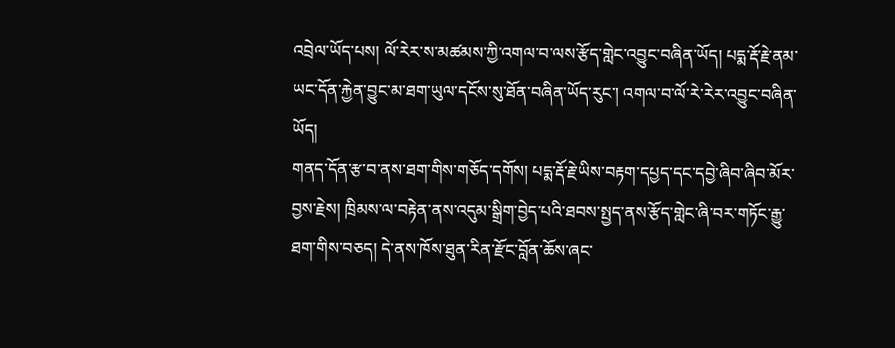འབྲེལ་ཡོད་པས། ལོ་རེར་ས་མཚམས་ཀྱི་འགལ་བ་ལས་རྩོད་གླེང་འབྱུང་བཞིན་ཡོད། པདྨ་རྡོ་རྗེ་ནམ་ཡང་དོན་རྐྱེན་བྱུང་མ་ཐག་ཡུལ་དངོས་སུ་ཐོན་བཞིན་ཡོད་རུང་། འགལ་བ་ལོ་རེ་རེར་འབྱུང་བཞིན་ཡོད།
གནད་དོན་རྩ་བ་ནས་ཐག་གིས་གཅོད་དགོས། པདྨ་རྡོ་རྗེ་ཡིས་བརྟག་དཔྱད་དང་དབྱེ་ཞིབ་ཞིབ་མོར་བྱས་རྗེས། ཁྲིམས་ལ་བརྟེན་ནས་འདུམ་སྒྲིག་བྱེད་པའི་ཐབས་སྤྱད་ནས་རྩོད་གླེང་ཞི་བར་གཏོང་རྒྱུ་ཐག་གིས་བཅད། དེ་ནས་ཁོས་ཐུན་རིན་རྫོང་བློན་ཆོས་ཞང་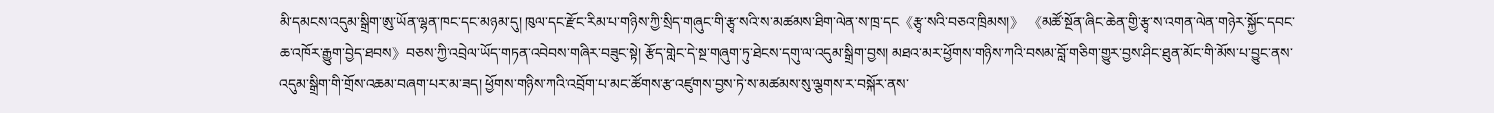མི་དམངས་འདུམ་སྒྲིག་ཨུ་ཡོན་ལྷན་ཁང་དང་མཉམ་དུ། ཁུལ་དང་རྫོང་རིམ་པ་གཉིས་ཀྱི་སྲིད་གཞུང་གི་རྩྭ་སའི་ས་མཚམས་ཐིག་ལེན་ས་ཁྲ་དང《རྩྭ་སའི་བཅའ་ཁྲིམས།》 《མཚོ་སྔོན་ཞིང་ཆེན་གྱི་རྩྭ་ས་འགན་ལེན་གཉེར་སྐྱོང་དབང་ཆ་འཁོར་རྒྱུག་བྱེད་ཐབས》བཅས་ཀྱི་འབྲེལ་ཡོད་གཏན་འབེབས་གཞིར་བཟུང་སྟེ། རྩོད་གླེང་དེ་སྔ་གཞུག་ཏུ་ཐེངས་དགུ་ལ་འདུམ་སྒྲིག་བྱས། མཐའ་མར་ཕྱོགས་གཉིས་ཀའི་བསམ་བློ་གཅིག་གྱུར་བྱས་ཤིང་ཐུན་མོང་གི་མོས་པ་བྱུང་ནས་འདུམ་སྒྲིག་གི་གྲོས་འཆམ་བཞག་པར་མ་ཟད། ཕྱོགས་གཉིས་ཀའི་འབྲོག་པ་མང་ཚོགས་རྩ་འཛུགས་བྱས་ཏེ་ས་མཚམས་སུ་ལྕགས་ར་བསྐོར་ནས་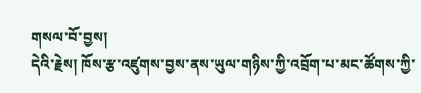གསལ་བོ་བྱས།
དེའི་རྗེས། ཁོས་རྩ་འཛུགས་བྱས་ནས་ཡུལ་གཉིས་ཀྱི་འབྲོག་པ་མང་ཚོགས་ཀྱི་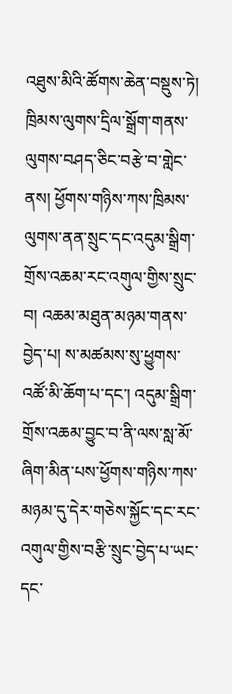འཐུས་མིའི་ཚོགས་ཆེན་བསྡུས་ཏེ། ཁྲིམས་ལུགས་དྲིལ་སྒྲོག་གནས་ལུགས་བཤད་ཅིང་བརྩེ་བ་གླེང་ནས། ཕྱོགས་གཉིས་ཀས་ཁྲིམས་ལུགས་ནན་སྲུང་དང་འདུམ་སྒྲིག་གྲོས་འཆམ་རང་འགུལ་གྱིས་སྲུང་བ། འཆམ་མཐུན་མཉམ་གནས་བྱེད་པ། ས་མཚམས་སུ་ཕྱུགས་འཚོ་མི་ཆོག་པ་དང་། འདུམ་སྒྲིག་གྲོས་འཆམ་བྱུང་བ་ནི་ལས་སླ་མོ་ཞིག་མིན་པས་ཕྱོགས་གཉིས་ཀས་མཉམ་དུ་དེར་གཅེས་སྐྱོང་དང་རང་འགུལ་གྱིས་བརྩི་སྲུང་བྱེད་པ་ཡང་དང་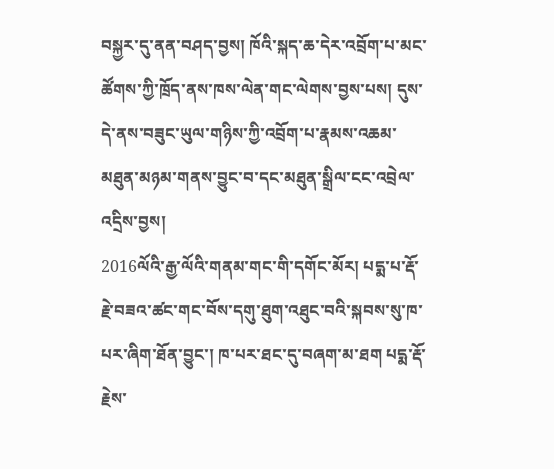བསྐྱར་དུ་ནན་བཤད་བྱས། ཁོའི་སྐད་ཆ་དེར་འབྲོག་པ་མང་ཚོགས་ཀྱི་ཁྲོད་ནས་ཁས་ལེན་གང་ལེགས་བྱས་པས། དུས་དེ་ནས་བཟུང་ཡུལ་གཉིས་ཀྱི་འབྲོག་པ་རྣམས་འཆམ་མཐུན་མཉམ་གནས་བྱུང་བ་དང་མཐུན་སྒྲིལ་ངང་འབྲེལ་འདྲིས་བྱས།
2016ལོའི་རྒྱ་ལོའི་གནམ་གང་གི་དགོང་མོར། པདྨ་པ་རྡོ་རྗེ་བཟའ་ཚང་གང་བོས་དགུ་ཐུག་འཐུང་བའི་སྐབས་སུ་ཁ་པར་ཞིག་ཐོན་བྱུང་། ཁ་པར་ཐང་དུ་བཞག་མ་ཐག པདྨ་རྡོ་རྗེས་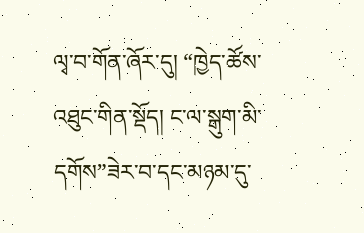ལྭ་བ་གོན་ཞོར་དུ། “ཁྱེད་ཚོས་འཐུང་གིན་སྡོད། ང་ལ་སྒུག་མི་དགོས”ཟེར་བ་དང་མཉམ་དུ་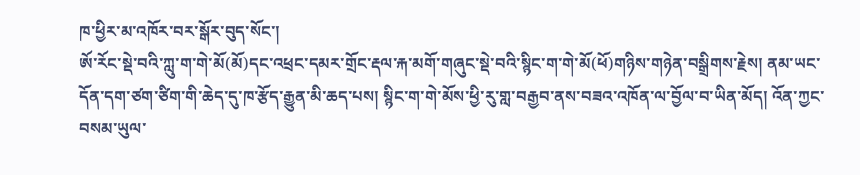ཁ་ཕྱིར་མ་འཁོར་བར་སྒོར་བུད་སོང་།
ཨོ་རོང་སྡེ་བའི་ཀླུ་ག་གེ་མོ(མོ)དང་འཕྲང་དམར་གྲོང་རྡལ་རྐ་མགོ་གཞུང་སྡེ་བའི་སྙིང་ག་གེ་མོ(ཕོ)གཉིས་གཉེན་བསྒྲིགས་རྗེས། ནམ་ཡང་དོན་དག་ཙག་ཙིག་གི་ཆེད་དུ་ཁ་རྩོད་རྒྱུན་མི་ཆད་པས། སྙིང་ག་གེ་མོས་ཕྱི་རུ་གླ་བརྒྱབ་ནས་བཟའ་འཁོན་ལ་བྱོལ་བ་ཡིན་མོད། འོན་ཀྱང་བསམ་ཡུལ་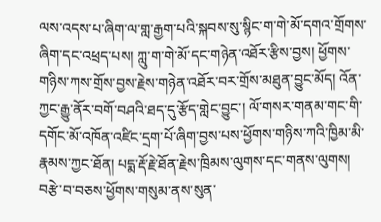ལས་འདས་པ་ཞིག་ལ་གླ་རྒྱག་པའི་སྐབས་སུ་སྙིང་ག་གེ་མོ་དགའ་གྲོགས་ཞིག་དང་འཕྲད་པས། ཀླུ་ག་གེ་མོ་དང་གཉེན་འཐོར་རྩིས་བྱས། ཕྱོགས་གཉིས་ཀས་གྲོས་བྱས་རྗེས་གཉེན་འཐོར་བར་གྲོས་མཐུན་བྱུང་མོད། འོན་ཀྱང་རྒྱུ་ནོར་བགོ་བཤའི་ཐད་དུ་རྩོད་གླེང་བྱུང་། ལོ་གསར་གནམ་གང་གི་དགོང་མོ་འཁོན་འཛིང་དྲག་པོ་ཞིག་བྱས་པས་ཕྱོགས་གཉིས་ཀའི་ཁྱིམ་མི་རྣམས་ཀྱང་ཐོན། པདྨ་རྡོ་རྗེ་ཐོན་རྗེས་ཁྲིམས་ལུགས་དང་གནས་ལུགས། བརྩེ་བ་བཅས་ཕྱོགས་གསུམ་ནས་སུན་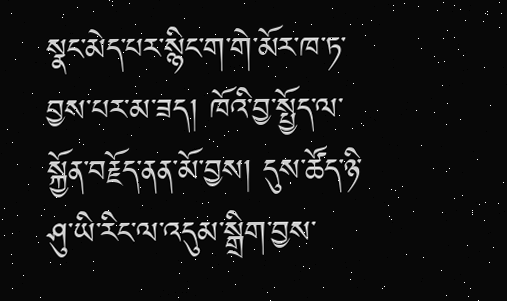སྣང་མེད་པར་སྙིང་ག་གེ་མོར་ཁ་ཏ་བྱས་པར་མ་ཟད། ཁོའི་བྱ་སྤྱོད་ལ་སྐྱོན་བརྗོད་ནན་མོ་བྱས། དུས་ཚོད་ཉི་ཤུ་ཡི་རིང་ལ་འདུམ་སྒྲིག་བྱས་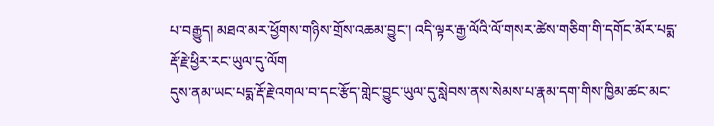པ་བརྒྱུད། མཐའ་མར་ཕྱོགས་གཉིས་གྲོས་འཆམ་བྱུང་། འདི་ལྟར་རྒྱ་ལོའི་ལོ་གསར་ཚེས་གཅིག་གི་དགོང་མོར་པདྨ་རྡོ་རྗེ་ཕྱིར་རང་ཡུལ་དུ་ལོག
དུས་ནམ་ཡང་པདྨ་རྡོ་རྗེ་འགལ་བ་དང་རྩོད་གླེང་བྱུང་ཡུལ་དུ་སླེབས་ནས་སེམས་པ་རྣམ་དག་གིས་ཁྱིམ་ཚང་མང་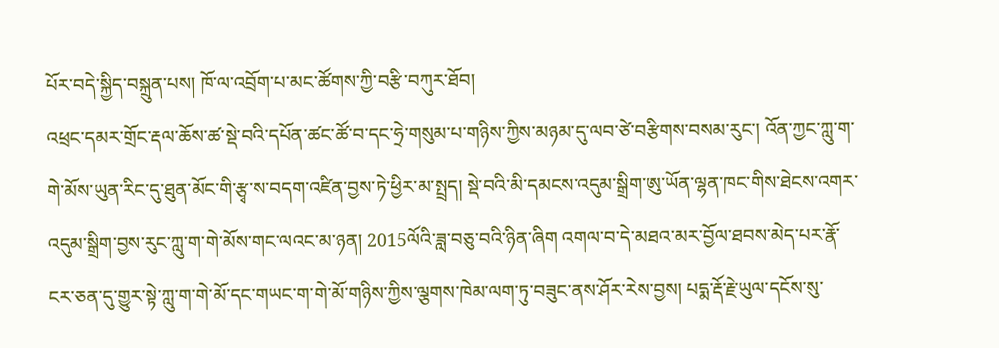པོར་བདེ་སྐྱིད་བསྐྲུན་པས། ཁོ་ལ་འབྲོག་པ་མང་ཚོགས་ཀྱི་བརྩི་བཀུར་ཐོབ།
འཕྲང་དམར་གྲོང་རྡལ་ཆོས་ཚ་སྡེ་བའི་དཔོན་ཚང་ཚོ་བ་དང་ཧྲེ་གསུམ་པ་གཉིས་ཀྱིས་མཉམ་དུ་ལབ་ཙེ་བརྩིགས་བསམ་རུང་། འོན་ཀྱང་ཀླུ་ག་གེ་མོས་ཡུན་རིང་དུ་ཐུན་མོང་གི་རྩྭ་ས་བདག་འཛིན་བྱས་ཏེ་ཕྱིར་མ་སྤྲད། སྡེ་བའི་མི་དམངས་འདུམ་སྒྲིག་ཨུ་ཡོན་ལྷན་ཁང་གིས་ཐེངས་འགར་འདུམ་སྒྲིག་བྱས་རུང་ཀླུ་ག་གེ་མོས་གང་ལའང་མ་ཉན། 2015ལོའི་ཟླ་བཅུ་བའི་ཉིན་ཞིག འགལ་བ་དེ་མཐའ་མར་བྱོལ་ཐབས་མེད་པར་རྣོ་ངར་ཅན་དུ་གྱུར་སྟེ་ཀླུ་ག་གེ་མོ་དང་གཡང་ག་གེ་མོ་གཉིས་ཀྱིས་ལྕགས་ཁེམ་ལག་ཏུ་བཟུང་ནས་ཤོར་རེས་བྱས། པདྨ་རྡོ་རྗེ་ཡུལ་དངོས་སུ་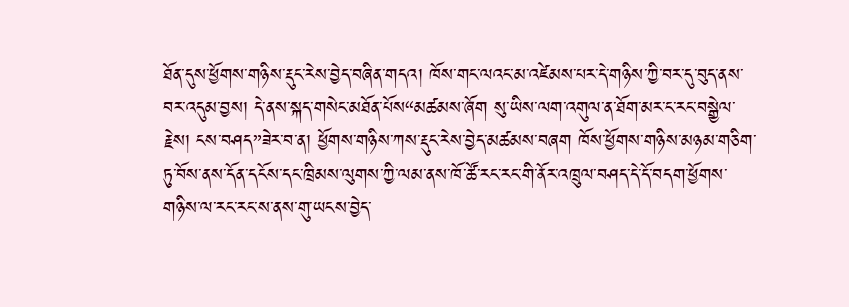ཐོན་དུས་ཕྱོགས་གཉིས་རྡུང་རེས་བྱེད་བཞིན་གདའ། ཁོས་གང་ལའང་མ་འཛེམས་པར་དེ་གཉིས་ཀྱི་བར་དུ་བུད་ནས་བར་འདུམ་བྱས། དེ་ནས་སྐད་གསེང་མཐོན་པོས“མཚམས་ཞོག སུ་ཡིས་ལག་འགུལ་ན་ཐོག་མར་ང་རང་བསྒྱེལ་རྗེས། ངས་བཤད”ཟེར་བ་ན། ཕྱོགས་གཉིས་ཀས་རྡུང་རེས་བྱེད་མཚམས་བཞག ཁོས་ཕྱོགས་གཉིས་མཉམ་གཅིག་ཏུ་བོས་ནས་དོན་དངོས་དང་ཁྲིམས་ལུགས་ཀྱི་ལམ་ནས་ཁོ་ཚོ་རང་རང་གི་ནོར་འཁྲུལ་བཤད་དེ་དོ་བདག་ཕྱོགས་གཉིས་ལ་རང་རང་ས་ནས་གུ་ཡངས་བྱེད་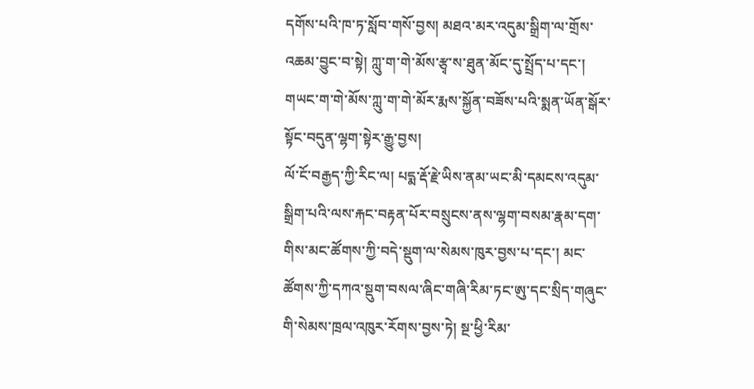དགོས་པའི་ཁ་ཏ་སློབ་གསོ་བྱས། མཐའ་མར་འདུམ་སྒྲིག་ལ་གྲོས་འཆམ་བྱུང་བ་སྟེ། ཀླུ་ག་གེ་མོས་རྩྭ་ས་ཐུན་མོང་དུ་སྤྲོད་པ་དང་། གཡང་ག་གེ་མོས་ཀླུ་ག་གེ་མོར་རྨས་སྐྱོན་བཟོས་པའི་སྨན་ཡོན་སྒོར་སྟོང་བདུན་ལྷག་སྟེར་རྒྱུ་བྱས།
ལོ་ངོ་བརྒྱད་ཀྱི་རིང་ལ། པདྨ་རྡོ་རྗེ་ཡིས་ནམ་ཡང་མི་དམངས་འདུམ་སྒྲིག་པའི་ལས་རྐང་བརྟན་པོར་བསྲུངས་ནས་ལྷག་བསམ་རྣམ་དག་གིས་མང་ཚོགས་ཀྱི་བདེ་སྡུག་ལ་སེམས་ཁུར་བྱས་པ་དང་། མང་ཚོགས་ཀྱི་དཀའ་སྡུག་བསལ་ཞིང་གཞི་རིམ་ཏང་ཨུ་དང་སྲིད་གཞུང་གི་སེམས་ཁྲལ་འཁུར་རོགས་བྱས་ཏེ། སྔ་ཕྱི་རིམ་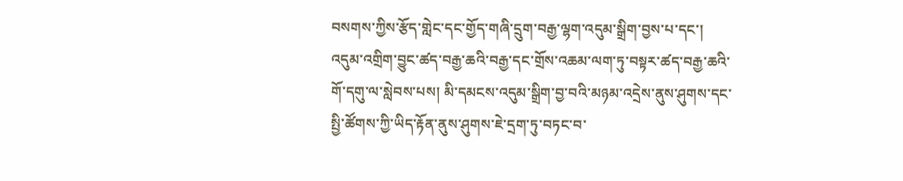བསགས་ཀྱིས་རྩོད་གླེང་དང་གྱོད་གཞི་དྲུག་བརྒྱ་ལྷག་འདུམ་སྒྲིག་བྱས་པ་དང་། འདུམ་འགྲིག་བྱུང་ཚད་བརྒྱ་ཆའི་བརྒྱ་དང་གྲོས་འཆམ་ལག་ཏུ་བསྟར་ཚད་བརྒྱ་ཆའི་གོ་དགུ་ལ་སླེབས་པས། མི་དམངས་འདུམ་སྒྲིག་བྱ་བའི་མཉམ་འདྲེས་ནུས་ཤུགས་དང་སྤྱི་ཚོགས་ཀྱི་ཡིད་རྟོན་ནུས་ཤུགས་ཇེ་དྲག་ཏུ་བཏང་བ་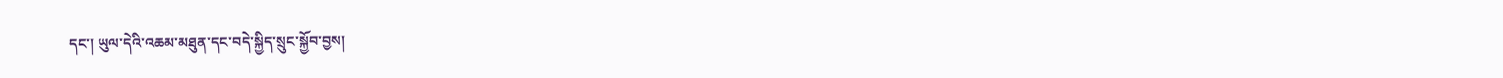དང་། ཡུལ་དེའི་འཆམ་མཐུན་དང་བདེ་སྐྱིད་སྲུང་སྐྱོབ་བྱས།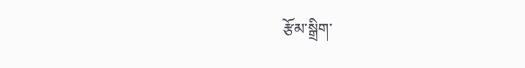རྩོམ་སྒྲིག་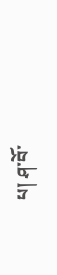པ། ཤ་བོ་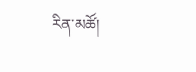རིན་མཚོ།